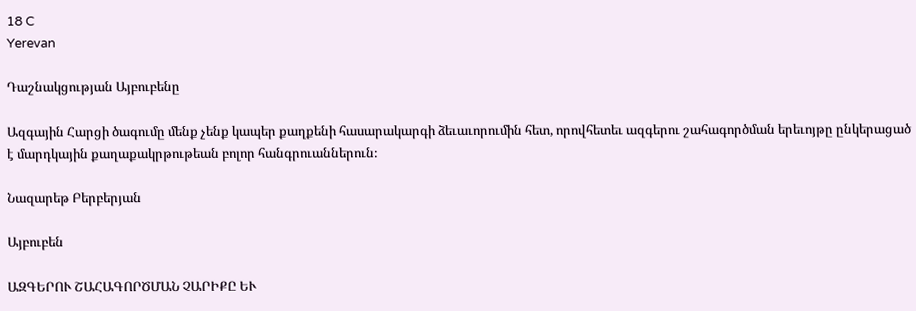18 C
Yerevan

Դաշնակցության Այբուբենը

Ազգային Հարցի ծագումը մենք չենք կապեր քաղքենի հասարակարգի ձեւաւորումին հետ, որովհետեւ ազգերու շահագործման երեւոյթը ընկերացած է մարդկային քաղաքակրթութեան բոլոր հանգրուաններուն։

Նազարեթ Բերբերյան

Այբուբեն

ԱԶԳԵՐՈՒ ՇԱՀԱԳՈՐԾՄԱՆ ՉԱՐԻՔԸ ԵՒ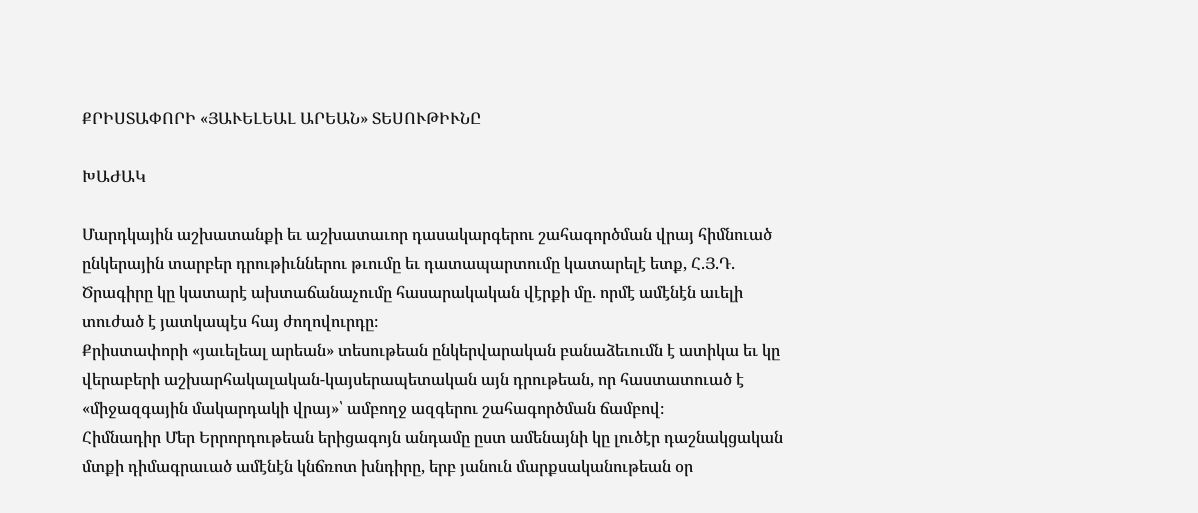ՔՐԻՍՏԱՓՈՐԻ «ՅԱՒԵԼԵԱԼ ԱՐԵԱՆ» ՏԵՍՈՒԹԻՒՆԸ

ԽԱԺԱԿ

Մարդկային աշխատանքի եւ աշխատաւոր դասակարգերու շահագործման վրայ հիմնուած ընկերային տարբեր դրութիւններու թւումը եւ դատապարտումը կատարելէ ետք, Հ.Յ.Դ. Ծրագիրը կը կատարէ ախտաճանաչումը հասարակական վէրքի մը. որմէ ամէնէն աւելի տուժած է յատկապէս հայ ժողովուրդը։
Քրիստափորի «յաւելեալ արեան» տեսութեան ընկերվարական բանաձեւումն է ատիկա եւ կը վերաբերի աշխարհակալական-կայսերապետական այն դրութեան, որ հաստատուած է «միջազգային մակարդակի վրայ»՝ ամբողջ ազգերու շահագործման ճամբով։
Հիմնադիր Մեր Երրորդութեան երիցագոյն անդամը ըստ ամենայնի կը լուծէր դաշնակցական մտքի դիմագրաւած ամէնէն կնճռոտ խնդիրը, երբ յանուն մարքսականութեան օր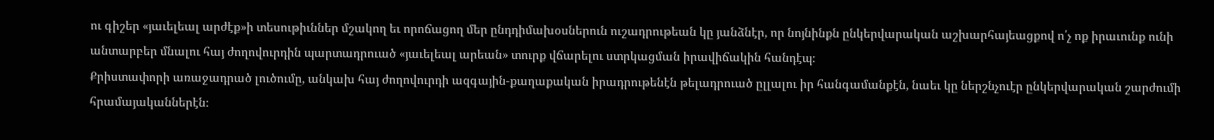ու գիշեր «յաւելեալ արժէք»ի տեսութիւններ մշակող եւ որոճացող մեր ընդդիմախօսներուն ուշադրութեան կը յանձնէր, որ նոյնինքն ընկերվարական աշխարհայեացքով ո՛չ ոք իրաւունք ունի անտարբեր մնալու հայ ժողովուրդին պարտադրուած «յաւելեալ արեան» տուրք վճարելու ստրկացման իրավիճակին հանդէպ։
Քրիստափորի առաջադրած լուծումը, անկախ հայ ժողովուրդի ազգային-քաղաքական իրադրութենէն թելադրուած ըլլալու իր հանգամանքէն, նաեւ կը ներշնչուէր ընկերվարական շարժումի հրամայականներէն։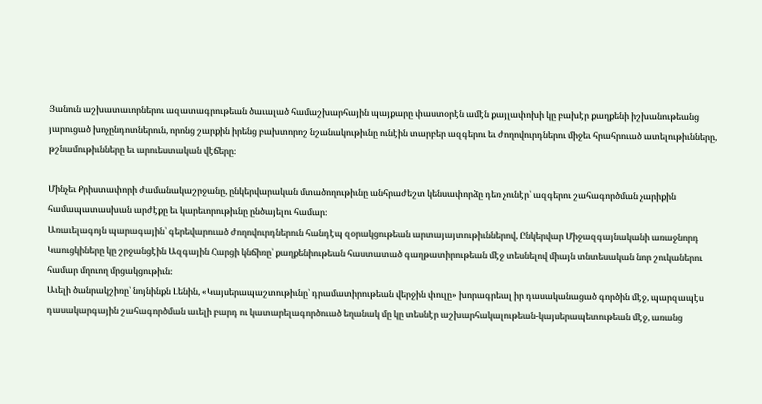Յանուն աշխատաւորներու ազատագրութեան ծաւալած համաշխարհային պայքարը փաստօրէն ամէն քայլափոխի կը բախէր քաղքենի իշխանութեանց յարուցած խոչընդոտներուն, որոնց շարքին իրենց բախտորոշ նշանակութիւնը ունէին տարբեր ազգերու եւ ժողովուրդներու միջեւ հրահրուած ատելութիւնները, թշնամութիւնները եւ արուեստական վէճերը։

Մինչեւ Քրիստափորի ժամանակաշրջանը, ընկերվարական մտածողութիւնը անհրաժեշտ կենսափորձը դեռ չունէր՝ ազգերու շահագործման չարիքին համապատասխան արժէքը եւ կարեւորութիւնը ընծայելու համար։
Առաւելագոյն պարագային՝ գերեվարուած ժողովուրդներուն հանդէպ զօրակցութեան արտայայտութիւններով, Ընկերվար Միջազգայնականի առաջնորդ Կաուցկիները կը շրջանցէին Ազգային Հարցի կնճիռը՝ քաղքենիութեան հաստատած գաղթատիրութեան մէջ տեսնելով միայն տնտեսական նոր շուկաներու համար մղուող մրցակցութիւն։
Աւելի ծանրակշիռը՝ նոյնինքն Լենին, «Կայսերապաշտութիւնը՝ դրամատիրութեան վերջին փուլը» խորագրեալ իր դասականացած գործին մէջ, պարզապէս դասակարգային շահագործման աւելի բարդ ու կատարելագործուած եղանակ մը կը տեսնէր աշխարհակալութեան-կայսերապետութեան մէջ, առանց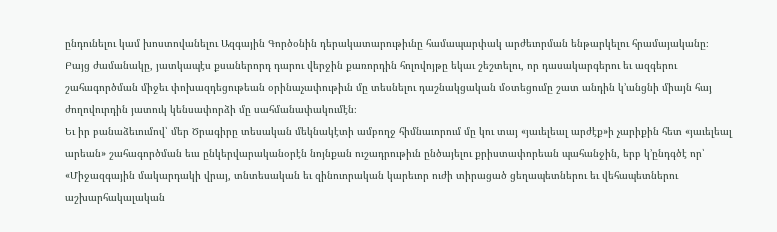ընդունելու կամ խոստովանելու Ազգային Գործօնին դերակատարութիւնը համապարփակ արժեւորման ենթարկելու հրամայականը։
Բայց ժամանակը, յատկապէս քսաներորդ դարու վերջին քառորդին հոլովոյթը եկաւ շեշտելու, որ դասակարգերու եւ ազգերու շահագործման միջեւ փոխազդեցութեան օրինաչափութիւն մը տեսնելու դաշնակցական մօտեցումը շատ անդին կ’անցնի միայն հայ ժողովուրդին յատուկ կենսափորձի մը սահմանափակումէն։
Եւ իր բանաձեւումով՝ մեր Ծրագիրը տեսական մեկնակէտի ամբողջ հիմնաւորում մը կու տայ «յաւելեալ արժէք»ի չարիքին հետ «յաւելեալ արեան» շահագործման եւս ընկերվարականօրէն նոյնքան ուշադրութիւն ընծայելու քրիստափորեան պահանջին, երբ կ’ընդգծէ որ՝
«Միջազգային մակարդակի վրայ, տնտեսական եւ զինուորական կարեւոր ուժի տիրացած ցեղապետներու եւ վեհապետներու աշխարհակալական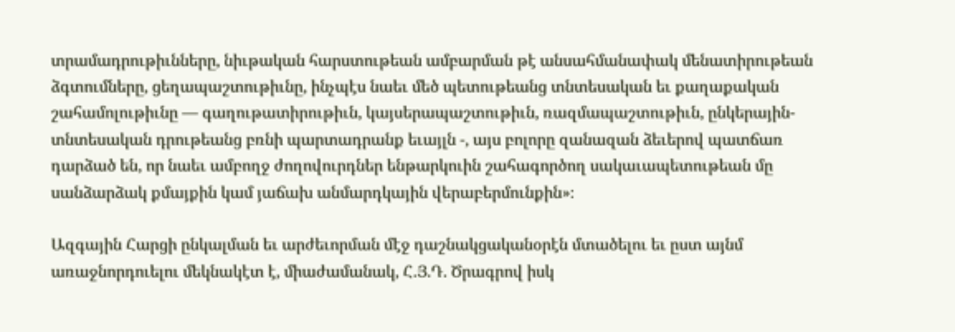տրամադրութիւնները, նիւթական հարստութեան ամբարման թէ անսահմանափակ մենատիրութեան ձգտումները, ցեղապաշտութիւնը, ինչպէս նաեւ մեծ պետութեանց տնտեսական եւ քաղաքական շահամոլութիւնը — գաղութատիրութիւն, կայսերապաշտութիւն, ռազմապաշտութիւն, ընկերային-տնտեսական դրութեանց բռնի պարտադրանք եւայլն -, այս բոլորը զանազան ձեւերով պատճառ դարձած են, որ նաեւ ամբողջ ժողովուրդներ ենթարկուին շահագործող սակաւապետութեան մը սանձարձակ քմայքին կամ յաճախ անմարդկային վերաբերմունքին»։

Ազգային Հարցի ընկալման եւ արժեւորման մէջ դաշնակցականօրէն մտածելու եւ ըստ այնմ առաջնորդուելու մեկնակէտ է, միաժամանակ, Հ.Յ.Դ. Ծրագրով իսկ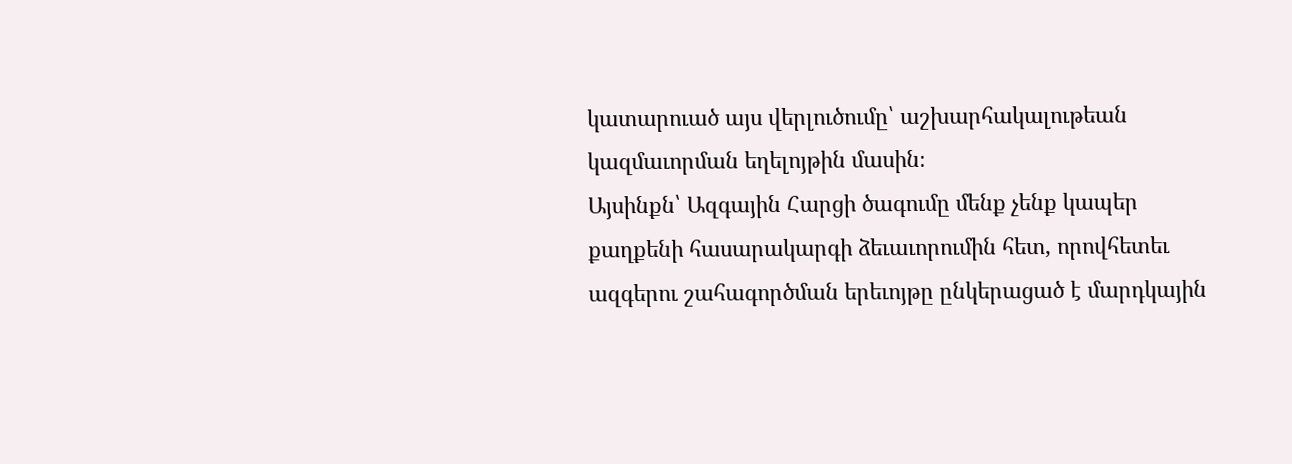կատարուած այս վերլուծումը՝ աշխարհակալութեան կազմաւորման եղելոյթին մասին։
Այսինքն՝ Ազգային Հարցի ծագումը մենք չենք կապեր քաղքենի հասարակարգի ձեւաւորումին հետ, որովհետեւ ազգերու շահագործման երեւոյթը ընկերացած է մարդկային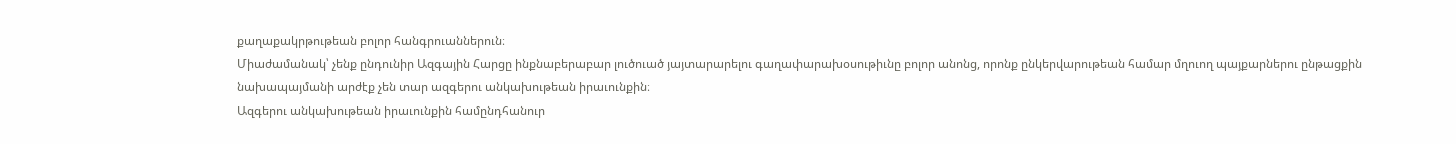քաղաքակրթութեան բոլոր հանգրուաններուն։
Միաժամանակ՝ չենք ընդունիր Ազգային Հարցը ինքնաբերաբար լուծուած յայտարարելու գաղափարախօսութիւնը բոլոր անոնց, որոնք ընկերվարութեան համար մղուող պայքարներու ընթացքին նախապայմանի արժէք չեն տար ազգերու անկախութեան իրաւունքին։
Ազգերու անկախութեան իրաւունքին համընդհանուր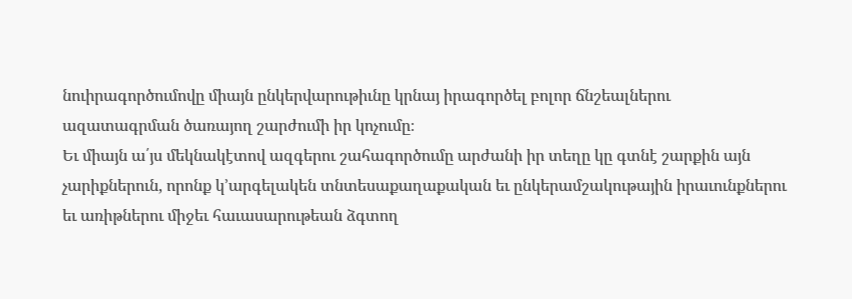նուիրագործումովը միայն ընկերվարութիւնը կրնայ իրագործել բոլոր ճնշեալներու ազատագրման ծառայող շարժումի իր կոչումը։
Եւ միայն ա՛յս մեկնակէտով ազգերու շահագործումը արժանի իր տեղը կը գտնէ շարքին այն չարիքներուն, որոնք կ’արգելակեն տնտեսաքաղաքական եւ ընկերամշակութային իրաւունքներու եւ առիթներու միջեւ հաւասարութեան ձգտող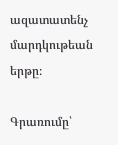ազատատենչ մարդկութեան երթը։

Գրառումը՝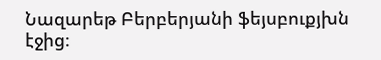Նազարեթ Բերբերյանի ֆեյսբուքյխն էջից։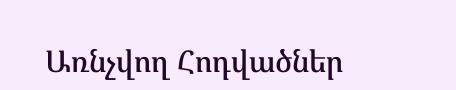Առնչվող Հոդվածներ